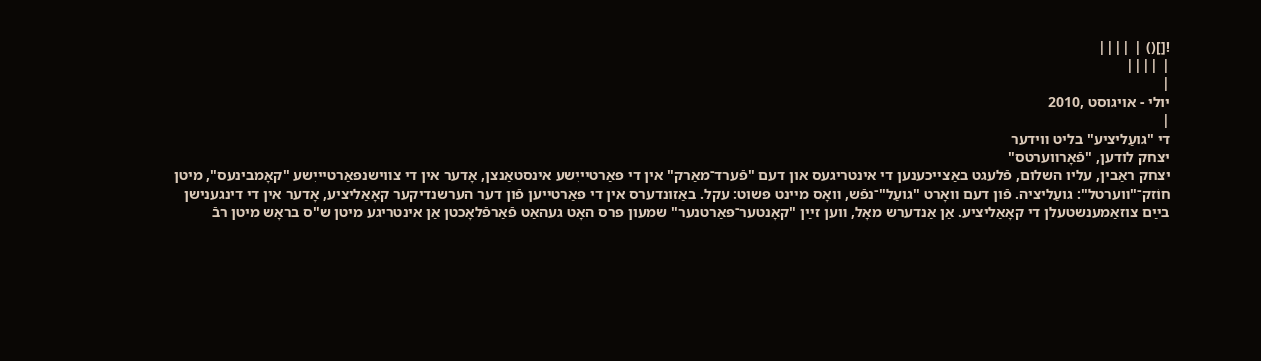![]() | ||||
| ||||
|
יולי - אױגוסט ,2010
|
די "גועַליציע" בליט װידער
יצחק לודען, "פֿאָרװערטס"
יצחק ראַבין, עליו השלום, פֿלעגט באַצײכענען די אינטריגעס און דעם "פֿערד־מאַרק" אין די פּאַרטיייִשע אינסטאַנצן, אָדער אין די צװישנפּאַרטיייִשע "קאָמבינעס", מיטן חוֹזק־"װערטל": גועַליציה. פֿון דעם װאָרט "גועַל"־נפֿש, װאָס מײנט פּשוט: עקל. באַזונדערס אין די פּאַרטײען פֿון דער הערשנדיקער קאָאַליציע, אָדער אין די דינגענישן בײַם צוזאַמענשטעלן די קאָאַליציע. אַן אַנדערש מאָל, װען זײַן "קאָנטער־פּאַרטנער" שמעון פּרס האָט געהאַט פֿאַרפֿלאָכטן אַן אינטריגע מיטן ש"ס בראָש מיטן רבֿ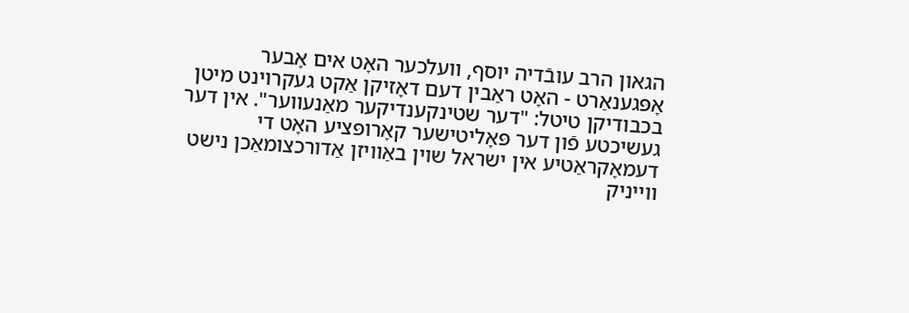הגאון הרב עובֿדיה יוסף, װעלכער האָט אים אָבער אָפּגענאַרט - האָט ראַבין דעם דאָזיקן אַקט געקרוינט מיטן בכבודיקן טיטל: "דער שטינקענדיקער מאַנעװער". אין דער געשיכטע פֿון דער פּאָליטישער קאָרופּציע האָט די דעמאָקראַטיע אין ישראל שוין באַװיזן אַדורכצומאַכן נישט װײניק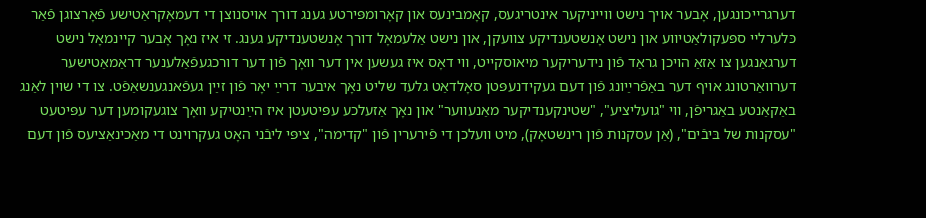דערגרײכונגען, אָבער אויך נישט װײניקער אינטריגעס, קאָמבינעס און קאָרומפּירטע גענג דורך אויסנוצן די דעמאָקראַטישע פֿאָרצוגן פֿאַר כּלערלײ ספּעקולאַטיװע און נישט אָנשטענדיקע צװעקן, און נישט אַלעמאָל דורך אָנשטענדיקע גענג. זי איז נאָך אָבער קײנמאָל נישט דערגאַנגען צו אַזאַ הויכן גראַד פֿון נידעריקער מיאוסקייט, װי דאָס איז געשען אין דער װאָך פֿון דער דורכגעפֿאַלענער דראַמאַטישער דערװאַרטונג אויף דער באַפֿרײַונג פֿון דעם געקידנעפּטן סאָלדאַט גלעד שליט נאָך איבער דרײַ יאָר פֿון זײַן געפֿאנגענשאַפֿט. צו די שוין לאַנג באַקאַנטע באַגריפֿן, װי "גועליציע", "שטינקענדיקער מאַנעװער" און נאָך אַזעלכע עפּיטעטן איז הײַנטיקע װאָך צוגעקומען דער עפּיטעט "עסקנות של בּיבֿים", (אַן עסקנות פֿון רינשטאָק), מיט װעלכן די פֿירערין פֿון "קדימה", ציפּי ליבֿני האָט געקרוינט די מאַכינאַציעס פֿון דעם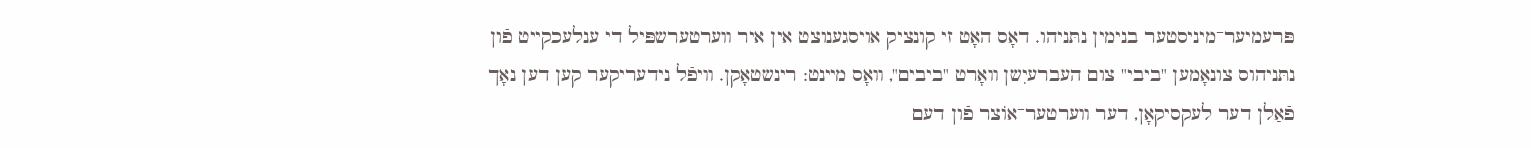פּרעמיער־מיניסטער בנימין נתּניהו. דאָס האָט זי קונציק אויסגענוצט אין איר װערטערשפּיל די ענלעכקייט פֿון נתּניהוס צונאָמען "ביבי" צום העברעיִשן װאָרט "ביבים", װאָס מײנט: רינשטאָקן. װיפֿל נידעריקער קען דען נאָך פֿאַלן דער לעקסיקאָן, דער װערטער־אוֹצר פֿון דעם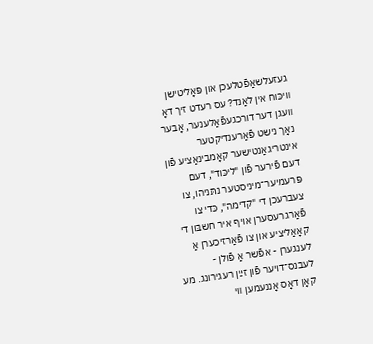געזעלשאַפֿטלעכן און פּאָליטישן װיכּוח אין לאַנד? עס רעדט זיך דאָ װעגן דער דורכגעפֿאַלענער, אָבער נאָך נישט פֿאַרענדיקטער אינטריגאַנטישער קאָמבינאַציע פֿון דעם פֿירער פֿון "ליכּוד", דעם פּרעמיער־מיניסטער נתּניהו, צו צעברעכן די "קדימה", כּדי צו פֿאַרגרעסערן אויף איר חשבּון די קאָאַליציע און צו פֿאַרזיכערן אַ לענגערן - אפֿשר אַ פֿולן - לעבנס־דויער פֿון זײַן רעגירונג. מע קאָן דאָס אָננעמען װי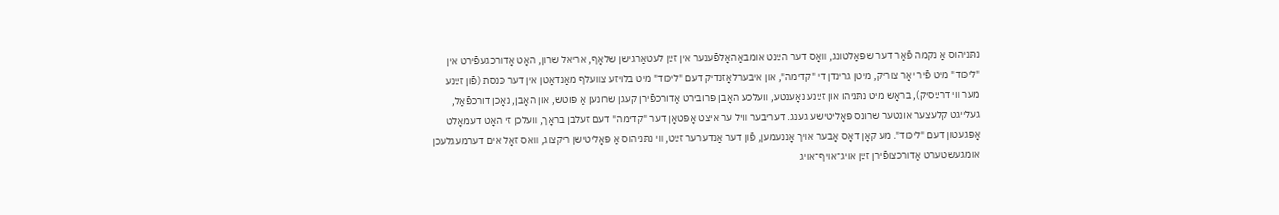נתּניהוס אַ נקמה פֿאַר דער שפּאַלטונג, װאָס דער הײַנט אומבאַהאָלפֿענער אין זײַן לעטאַרגישן שלאָף, אריאל שרון, האָט אָדורכגעפֿירט אין "ליכּוד" מיט פֿיר יאָר צוריק, מיטן גרינדן די "קדימה", און איבערלאָזנדיק דעם "ליכּוד" מיט בלויזע צװעלף מאַנדאַטן אין דער כּנסת (פֿון זײַנע מער װי דרײַסיק), בראָש מיט נתּניהו און זײַנע נאָענטע, װעלכע האָבן פּרובירט אַדורכפֿירן קעגן שרונען אַ פּוטש, און האָבן, נאָכן דורכפֿאַל, געלייגט קלעצער אונטער שרונס פּאָליטישע גענג. דעריבער װיל ער איצט אָפּטאָן דער "קדימה" דעם זעלבן בראָך, װעלכן זי האָט דעמאָלט אָפּגעטון דעם "ליכּוד". מע קאָן דאָס אָבער אויך אָננעמען, פֿון דער אַנדערער זײַט, װי נתּניהוס אַ פּאָליטישן ריקצוג, װאס זאָל אים דערמעגלעכן אומגעשטערט אַדורכצופֿירן זײַן אויג־אויף־אויג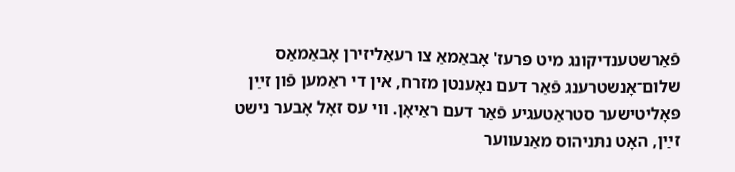פֿאַרשטענדיקונג מיט פּרעז' אָבאַמאַ צו רעאַליזירן אָבאַמאַס שלום־אָנשטרענג פֿאַר דעם נאָענטן מזרח, אין די ראַמען פֿון זײַן פּאָליטישער סטראַטעגיע פֿאַר דעם ראַיאָן. װי עס זאָל אָבער נישט זײַן, האָט נתּניהוס מאַנעװער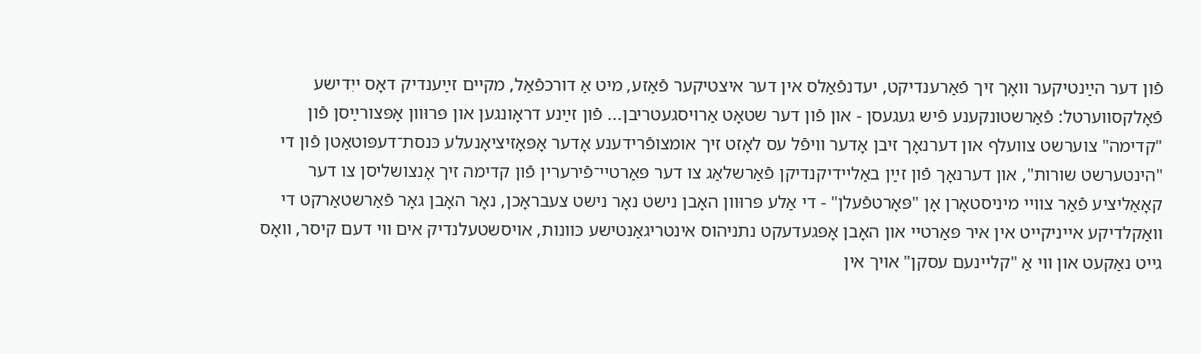פֿון דער הײַנטיקער װאָך זיך פֿאַרענדיקט, יעדנפֿאַלס אין דער איצטיקער פֿאַזע, מיט אַ דורכפֿאַל, מקיים זײַענדיק דאָס ייִדישע פֿאָלקסװערטל: פֿאַרשטונקענע פֿיש געגעסן - און פֿון דער שטאָט אַרויסגעטריבן... פֿון זײַנע דראָונגען און פּרוּװן אָפּצורײַסן פֿון "קדימה" צוערשט צװעלף און דערנאָך זיבן אָדער װיפֿל עס לאָזט זיך אומצופֿרידענע אָדער אָפּאָזיציאָנעלע כּנסת־דעפּוטאַטן פֿון די "הינטערשט שורות", און דערנאָך פֿון זײַן באַלײדיקנדיקן פֿאַרשלאַג צו דער פּאַרטײ־פֿירערין פֿון קדימה זיך אָנצושליסן צו דער קאָאַליציע פֿאַר צװײ מיניסטאָרן אָן "פּאָרטפֿעלן" - די אַלע פּרוּװן האָבן נישט נאָר נישט צעבראָכן, נאָר האָבן גאָר פֿאַרשטאַרקט די װאַקלדיקע אײניקייט אין איר פּאַרטײ און האָבן אָפּגעדעקט נתניהוס אינטריגאַנטישע כּװנות, אויסשטעלנדיק אים װי דעם קיסר, װאָס גייט נאַקעט און װי אַ "קלײנעם עסקן" אויך אין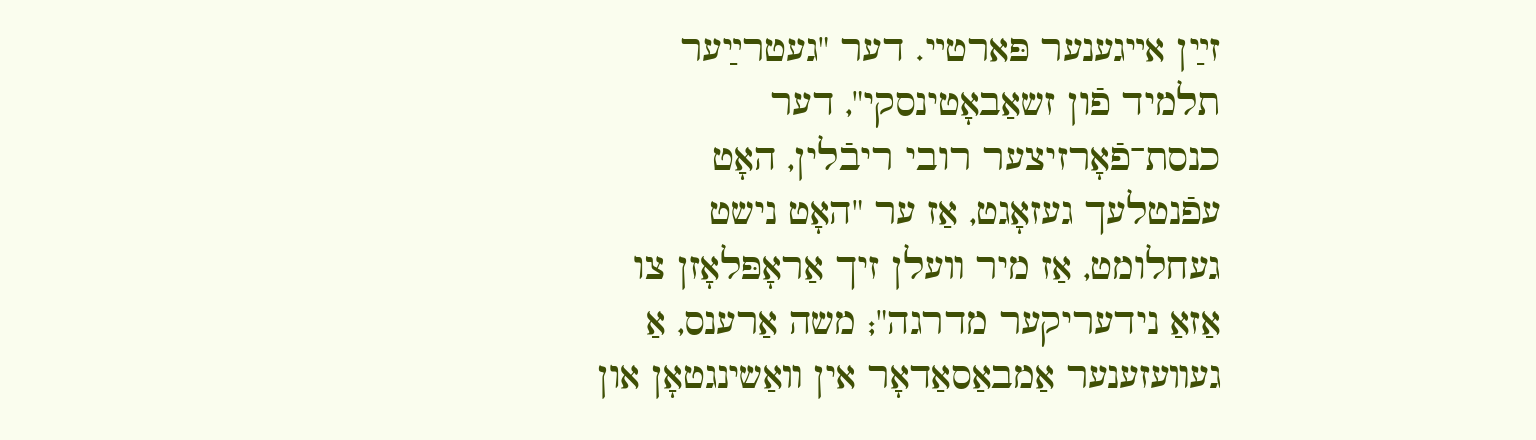זײַן אײגענער פּארטײ. דער "געטרײַער תלמיד פֿון זשאַבאָטינסקי", דער כנסת־פֿאָרזיצער רובי ריבֿלין, האָט עפֿנטלעך געזאָגט, אַז ער "האָט נישט געחלומט, אַז מיר װעלן זיך אַראָפּלאָזן צו אַזאַ נידעריקער מדרגה"; משה אַרענס, אַ געװעזענער אַמבאַסאַדאָר אין װאַשינגטאָן און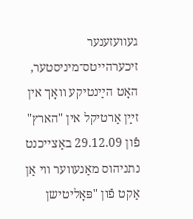געװעזענער זיכערהײטס־מיניסטער, האָט הײַנטיקע װאָך אין זײַן אַרטיקל אין "הארץ" פֿון 29.12.09 באַצײכנט נתניהוס מאַנעװער װי אַן אַקט פֿון "פּאָליטישן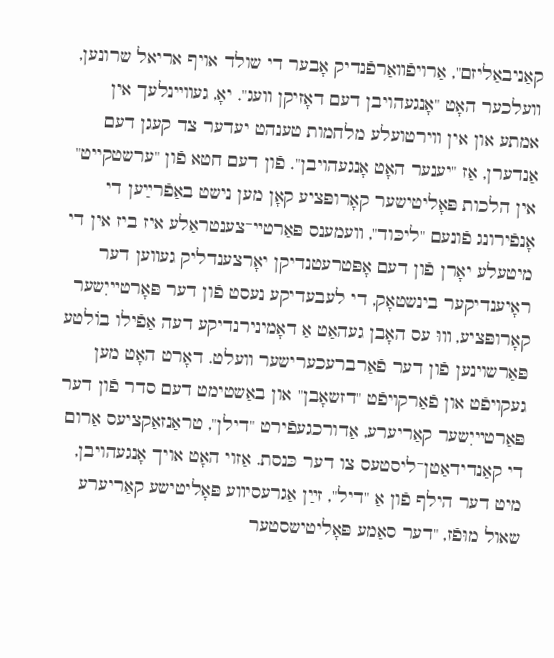קאַניבאַליזם", אַרויפֿװאַרפֿנדיק אָבער די שולד אויף אריאל שרונען, װעלכער האָט "אָנגעהויבן דעם דאָזיקן װעג". יאָ, געװײנלעך אין אמתע און אין װירטועלע מלחמות טענהט יעדער צד קעגן דעם אַנדערן, אַז "יענער האָט אָנגעהויבן". פֿון דעם חטא פֿון "ערשטקייט" אין הלכות פּאָליטישער קאָרופּציע קאָן מען נישט באַפֿרײַען די אָנפֿירונג פֿונעם "ליכּוד", װעמענס פּאַרטײ־צענטראַלע איז ביז אין די מיטעלע יאָרן פֿון דעם אָפּטרעטנדיקן יאָרצענדליק געװען דער ראָיענדיקער בינשטאָק, די לעבעדיקע נעסט פֿון דער פּאָרטײיִשער קאָרופּציע, װוּ עס האָבן געהאַט אַ דאָמינירנדיקע דעה אַפֿילו בוֹלטע פּאַרשוינען פֿון דער פֿאַרברעכערישער װעלט. דאָרט האָט מען געקויפֿט און פֿאַרקויפֿט "דזשאָבן" און באַשטימט דעם סדר פֿון דער פּאַרטײיִשער קאַריערע, אַדורכגעפֿירט "דילן", טראַנזאַקציעס אַרום די קאַנדידאַטן־ליסטעס צו דער כּנסת. אַזוי האָט אויך אָנגעהויבן, מיט דער הילף פֿון אַ "דיל", זײַן אַגרעסיװע פּאָליטישע קאַריערע שאול מוּפֿז, "דער סאַמע פּאָליטישסטער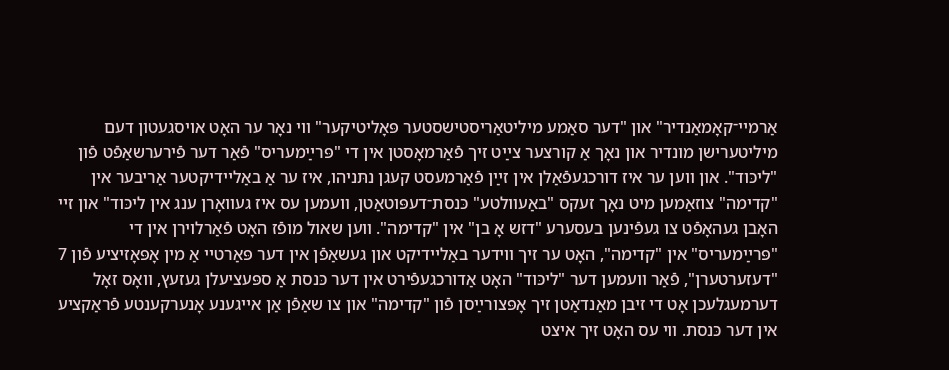אַרמײ־קאָמאַנדיר" און "דער סאַמע מיליטאַריסטישסטער פּאָליטיקער" װי נאָר ער האָט אויסגעטון דעם מיליטערישן מונדיר און נאָך אַ קורצער צײַט זיך פֿאַרמאָסטן אין די "פּרײַמעריס" פֿאַר דער פֿירערשאַפֿט פֿון "ליכּוד". און װען ער איז דורכגעפֿאַלן אין זײַן פֿאַרמעסט קעגן נתּניהו, איז ער אַ באַלײדיקטער אַריבער אין "קדימה" צוזאַמען מיט נאָך זעקס "באַעװלטע" כּנסת־דעפּוטאַטן, װעמען עס איז געװאָרן ענג אין ליכּוד" און זײ האָבן געהאָפֿט צו געפֿינען בעסערע "דזש אָ בן" אין "קדימה". װען שאול מופֿז האָט פֿאַרלוירן אין די "פּרײַמעריס" אין "קדימה", האָט ער זיך װידער באַלײדיקט און געשאַפֿן אין דער פּאַרטײ אַ מין אָפּאָזיציע פֿון 7 "דעזערטערן", פֿאַר װעמען דער "ליכּוד" האָט אַדורכגעפֿירט אין דער כּנסת אַ ספּעציעלן געזעץ, װאָס זאָל דערמעגלעכן אָט די זיבן מאַנדאַטן זיך אָפּצורײַסן פֿון "קדימה" און צו שאַפֿן אַן אײגענע אָנערקענטע פֿראַקציע אין דער כּנסת. װי עס האָט זיך איצט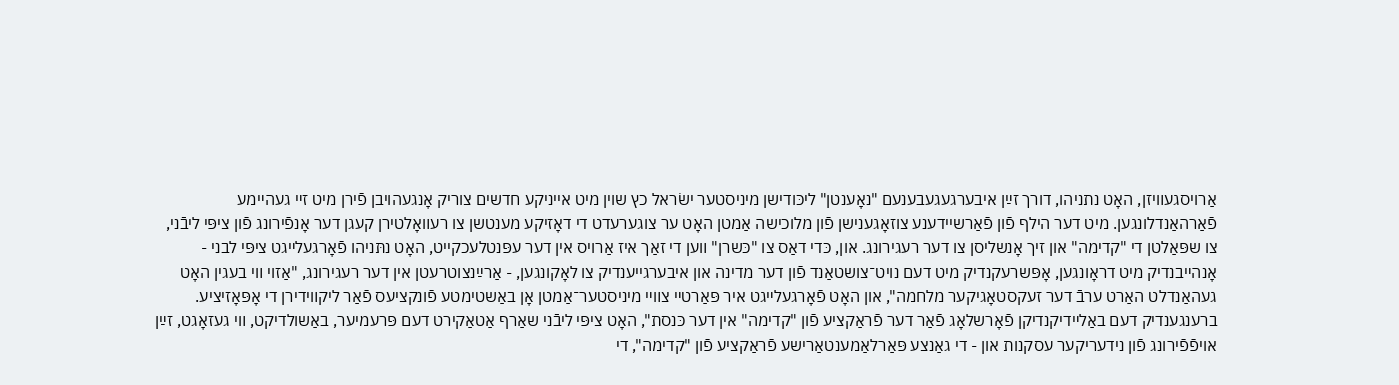אַרויסגעװיזן, האָט נתניהו, דורך זײַן איבערגעגעבענעם "נאָענטן" ליכּודישן מיניסטער ישׂראל כץ שוין מיט אייניקע חדשים צוריק אָנגעהויבן פֿירן מיט זײ געהײמע פֿאַרהאַנדלונגען. מיט דער הילף פֿון פֿאַרשיידענע צוזאָגענישן פֿון מלוכישה אַמטן האָט ער צוגערעדט די דאָזיקע מענטשן צו רעװאָלטירן קעגן דער אָנפֿירונג פֿון ציפּי ליבֿני, צו שפּאַלטן די "קדימה" און זיך אָנשליסן צו דער רעגירונג. און, כּדי דאַס צו "כּשרן" װען די זאַך איז אַרויס אין דער עפּנטלעכקייט, האָט נתּניהו פֿאָרגעלײגט ציפּי לבני - אָנהײבנדיק מיט דראָונגען, אָפּשרעקנדיק מיט דעם נויט־צושטאַנד פֿון דער מדינה און איבערגייענדיק צו לאָקונגען, - אַרײַנצוטרעטן אין דער רעגירונג, "אַזוי װי בעגין האָט געהאַנדלט האַרט ערבֿ דער זעקסטאָגיקער מלחמה", און האָט פֿאָרגעלײגט איר פּאַרטײ צװײ מיניסטער־אַמטן אָן באַשטימטע פֿונקציעס פֿאַר ליקװידירן די אָפּאָזיציע. ברענגענדיק דעם באַלײדיקנדיקן פֿאָרשלאָג פֿאַר דער פֿראַקציע פֿון "קדימה" אין דער כּנסת", האָט ציפּי ליבֿני שאַרף אַטאַקירט דעם פּרעמיער, באַשולדיקט, װי געזאָגט, זײַן אויפֿפֿירונג פֿון נידעריקער עסקנות און - די גאַנצע פּאַרלאַמענטאַרישע פֿראַקציע פֿון "קדימה", די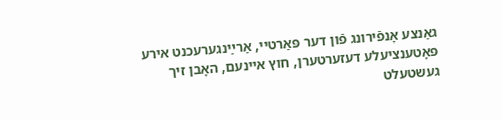גאַנצע אָנפֿירונג פֿון דער פּאַרטיי, אַרײַנגערעכנט אירע פּאָטענציעלע דעזערטערן, חוץ איינעם, האָבן זיך געשטעלט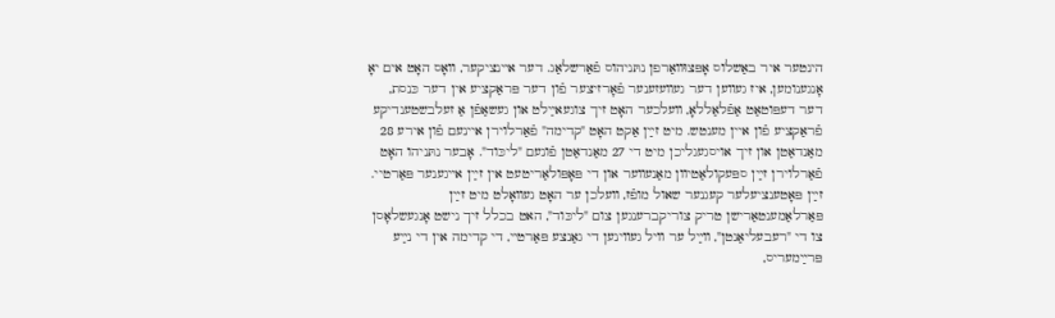הינטער איר באַשלוס אָפּצוּװאַרפן נתּניהוס פֿאַרשלאַג. דער אײנציקער, װאָס האָט אים יאָ אָנגענומען, איז געװען דער געװעזענער פֿאָרזיצער פֿון דער פּראַקציע אין דער כּנסת, דער דעפּוטאַט אַפֿלאַללאָ, װעלכער האָט זיך צוגעאײַלט און געשאַפֿן אַ זעלבשטענדיקע פֿראַקציע פֿון איין מענטש. מיט זײַן אַקט האָט "קדימה" פֿאַרלוירן איינעם פֿון אירע 28 מאַנדאַטן און זיך אויסגעגליכן מיט די 27 מאַנדאַטן פֿונעם "ליכּוד". אָבער נתּניהו האָט פֿאַרלוירן זײַן ספּעקולאַטיװן מאַנעװער און די פּאָפּולאַריטעט אין זײַן אײגענער פּאַרטיי. זײַן פּאָטענציעלער קעגנער שאול מופֿז, װעלכן ער האָט געװאָלט מיט זײַן פּאַרלאַמענטאַרישן טריק צוריקברענגען צום "ליכּוד", האט בכלל זיך נישט אָנגעשלאָסן צו די "רעבעליאַנטן", װײַל ער װיל געװינען די גאַנצע פּאַרטײ, די קדימה אין די נײַע פּרײַמעריס,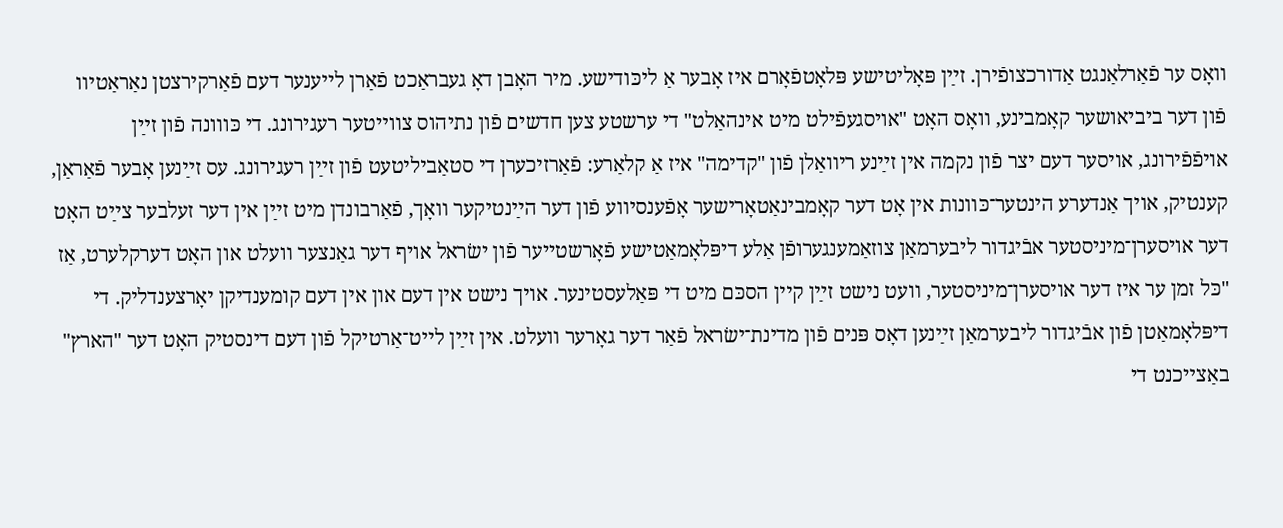װאָס ער פֿאַרלאַנגט אַדורכצופֿירן. זײַן פּאָליטישע פּלאָטפֿאָרם איז אָבער אַ ליכּודישע. מיר האָבן דאָ געבראַכט פֿאַרן לײענער דעם פֿאַרקירצטן נאַראַטיװ פֿון דער ביביאושער קאָמבינע, װאָס האָט "אויסגעפֿילט מיט אינהאַלט" די ערשטע צען חדשים פֿון נתיהוס צװײטער רעגירונג. די כּוװנה פֿון זײַן אויפֿפֿירונג, אויסער דעם יצר פֿון נקמה אין זײַנע ריװאַלן פֿון "קדימה" איז אַ קלאַרע: פֿאַרזיכערן די סטאַביליטעט פֿון זײַן רעגירונג. עס זײַנען אָבער פֿאַראַן, קענטיק, אויך אַנדערע הינטער־כּװנות אין אָט דער קאָמבינאַטאָרישער אָפֿענסיװע פֿון דער הײַנטיקער װאָך, פֿאַרבונדן מיט זײַן אין דער זעלבער צײַט האָט דער אויסערן־מיניסטער אבֿיגדור ליבערמאַן צוזאַמענגערופֿן אַלע דיפּלאָמאַטישע פֿאָרשטייער פֿון ישׂראל אויף דער גאַנצער װעלט און האָט דערקלערט, אַז "כּל זמן ער איז דער אויסערן־מיניסטער, װעט נישט זײַן קיין הסכּם מיט די פּאַלעסטינער. אויך נישט אין דעם און אין דעם קומענדיקן יאָרצענדליק. די דיפּלאָמאַטן פֿון אבֿיגדור ליבערמאַן זײַנען דאָס פּנים פֿון מדינת־ישׂראל פֿאַר דער גאָרער װעלט. אין זײַן לײט־אַרטיקל פֿון דעם דינסטיק האָט דער "הארץ" באַצײכנט די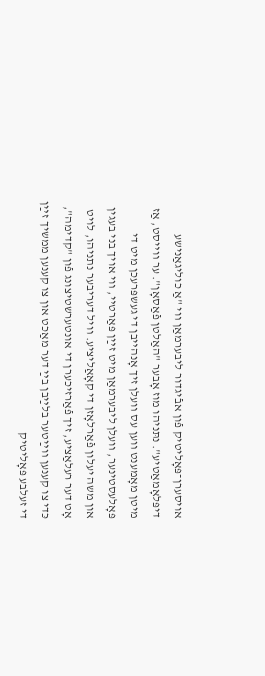אויסערן־פּאָליטיק פֿון אבֿיגדור ליבערמאַן װי "אַ כוליגאַנישע דיפּלאָמאַטיע". נתּניהו מוז אָבער "האַלטן פֿאַסאָן". ער װײסט, אַז מיטן מאָמענט װען עס װעלן זיך אָנהײבן די געשפּרעכן מיט די פּאָלעסטינער, װעלן ליבערמאַן מיט זײַן פּאַרטײ, װי אויך בני בעגין און משה יעלון פֿאַרלאָזן די קאָאַליציע. װיל דעריבער נתניהו, לויט אָט דער רעלאַציע, זיך פֿאַרזיכערן די אונטערשטיצונג פֿון "קדימה", כּדי צו קענען װײַטער בלײַבן בײַ דער מאַכט און צו קענען ממשיך זײַן די זעלבע פּאָליטיק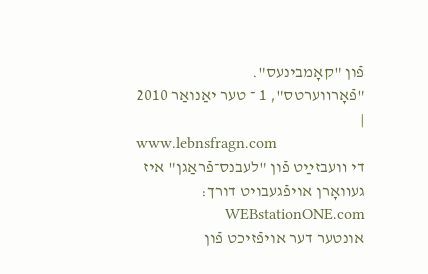פֿון "קאָמבינעס".
"פֿאָרװערטס", 1 ־ טער יאַנואַר 2010
|
www.lebnsfragn.com
די װעבזײַט פֿון "לעבנס־פֿראַגן" איז געװאָרן אויפֿגעבויט דורך: WEBstationONE.com
אונטער דער אויפֿזיכט פֿון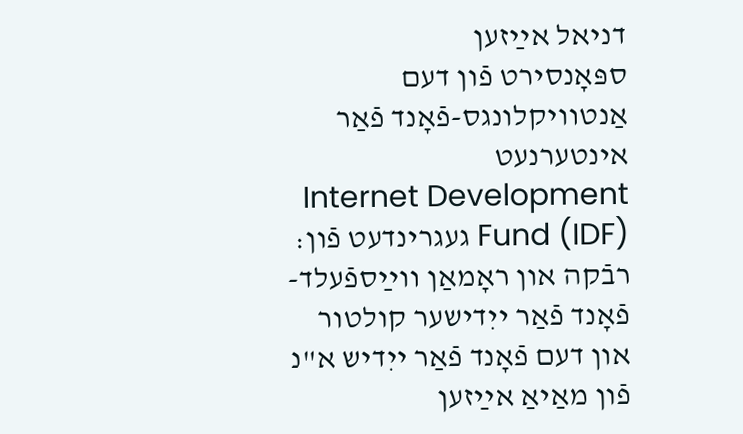דניאל אײַזען
ספּאָנסירט פֿון דעם אַנטװיקלונגס-פֿאָנד פֿאַר אינטערנעט
Internet Development Fund (IDF) געגרינדעט פֿון:
רבֿקה און ראָמאַן װײַספֿעלד-פֿאָנד פֿאַר ייִדישער קולטור
און דעם פֿאָנד פֿאַר ייִדיש א"נ פֿון מאַיאַ אײַזען